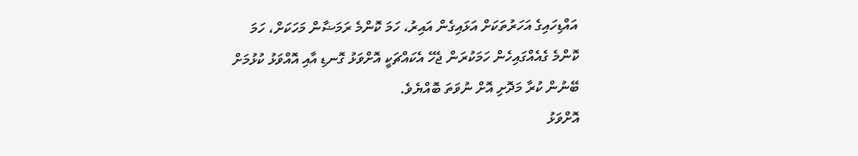އައްޑިހައިގެ އަހަރުތަކަށް އަޅައިގެން އައިރު، ހަމަ ކޮންމެ ރަމަޟާން މަހަކަށް، ހަމަ ކޮންމެ ގެއެއްގައިހެން ހަމަކުރަން ޖެހޭ އެކައްޗަކީ އޮށްވަޅު ގޮނޑި އާއި އޮއްވަޅު ކުޅުމަށް ބޭނުން ކުރާ މަދޮށި އޮށް ނުވަތަ ބޮއްޔެވެ.
އޮށްވަޅު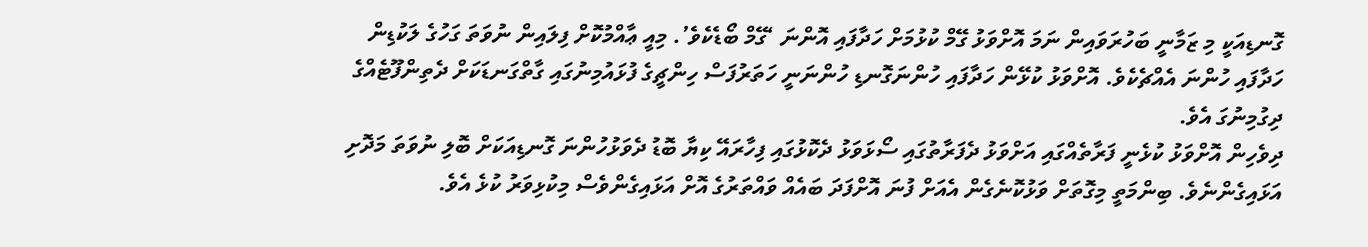ގޮނޑިއަކީ މި ޒަމާނީ ބަހުރަވައިން ނަމަ އޮށްވަޅު ގޭމް ކުޅުމަށް ހަދާފައި އޮންނަ ‘ގޭމް ބޯޑެކެވެ’. މިއީ ޢާއްމުކޮށް ފިލައިން ނުވަތަ ގަހުގެ ލަކުޑިން ހަދާފައި ހުންނަ އެއްޗެކެވެ. އޮށްވަޅު ކުޅޭން ހަދާފައި ހުންނަގޮނޑި ހުންނަނީ ހަތަރުފަސް ހިންޗީގެ ފުޅައުމިނުގައި ގާތްގަނޑަކަށް ދެތިންފޫޓެއްގެ ދިގުމިނުގަ އެވެ.
ދިވެހިން އޮށްވަޅު ކުޅެނީ ފަރާތެއްގައި އަށްވަޅު ދެފަރާތުގައި ސޯޅަވަޅު ދެކޮޅުގައި ފިހާރައޭ ކިޔާ ބޮޑު ދެވަޅުހުންނަ ގޮނޑިއަކަށް ބޮލި ނުވަތަ މަދޮށި އަޅައިގެންނެވެ. ބިންމަތީ މިގޮތަށް ވަޅުކޮނެގެން އެއަށް ފުނަ އޮށްފަދަ ބައެއް ވައްތަރުގެ އޮށް އަޅައިގެންވެސް މިކުޅިވަރު ކުޅެ އެވެ.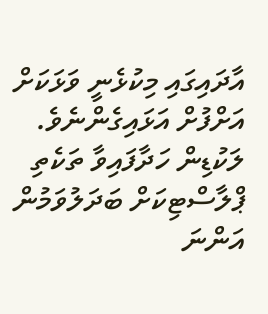އާދައިގައި މިކުޅެނީ ވަޅަކަށް އަށްފުށް އަޅައިގެންނެވެ.
ލަކުޑިން ހަދާފައިވާ ތަކެތި ޕްލާސްޓިކަށް ބަދަލުވަމުން އަންނަ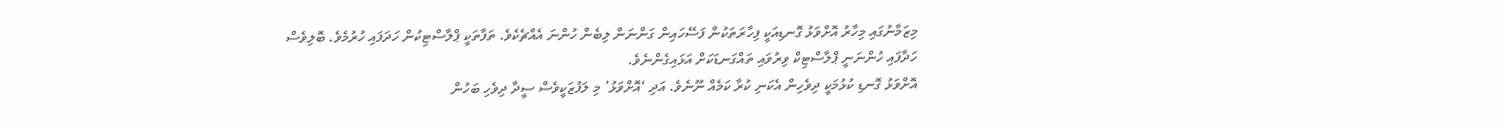މިޒަމާނުގައި މިހާރު އޮށްވަޅު ގޮނޑިއަކީ ފިހާރަތަކުން ފަސޭހައިން ގަންނަން ލިބެން ހުންނަ އެއްޗެކެވެ. ތަފާތަކީ ޕްލާސްޓިކުން ހަދަފައި ހުރުމެވެ. ބޮލިވެސް ހަދާފައި ހުންނަނީ ޕްލާސްޓިކް ވިރުވައި ތައްގަނޑަކަށް އަޅައިގެންނެވެ.
އޮށްވަޅު ގޮނޑި ކުޅުމަކީ ދިވެހިން އެކަނި ކުރާ ކަމެއް ނޫނެވެ. އަދި ‘އޮށްވަޅު’ މި ލަފުޒަކީވެސް ސީދާ ދިވެހި ބަހުން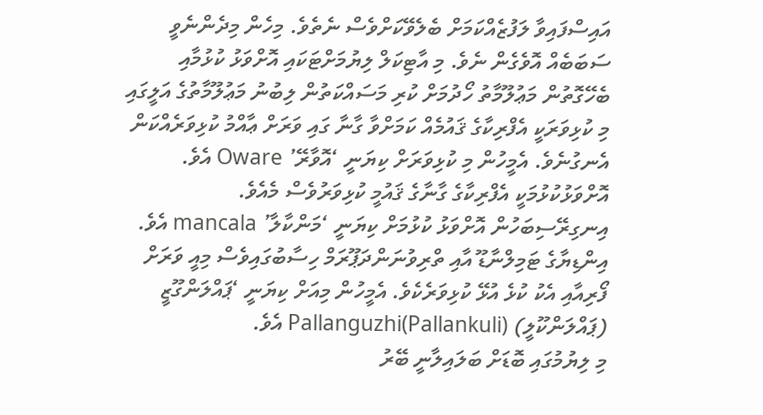އައިސްފައިވާ ލަފުޒެއްކަމަށް ބެލެވޭކަށްވެސް ނެތެވެ. މިހެން މިދެންނެވީ ސަބަބެއް އޮވެގެން ނެވެ. މި އާޓިކަލް ލިޔުމަށްޓަކައި އޮށްވަޅު ކުޅުމާއި ބެހޭގޮތުން މަޢުލޫމާތު ހޯދުމަށް ކުރި މަސައްކަތުން ލިބުނު މަޢުލޫމާތުގެ އަލީގައި މި ކުޅިވަރަކީ އެފްރިކާގެ ޤައުމެއް ކަމަށްވާ ގާނާ ގައި ވަރަށް ޢާއްމު ކުޅިވަރެއްކަން އެނގުނެވެ. އެމީހުން މި ކުޅިވަރަށް ކިޔަނީ ‘އޮވާރޭ’ Oware އެވެ. އޮށްވަޅުކުޅުމަކީ އެފްރިކާގެ ގާނާގެ ޤައުމީ ކުޅިވަރުވެސް މެއެވެ.
އިނގިރޭސިބަހުން އޮށްވަޅު ކުޅުމަށް ކިޔަނީ ‘މަންކާލާ’ mancala އެވެ. އިންޑިޔާގެ ޓަމިލްނާޑޫ އާއި ތްރިވުނަންދަޕޫރަމް ހިސާބުގައިވެސް މިއީ ވަރަށް ފޯރިއާއި އެކު ކުޅެ އުޅޭ ކުޅިވަރެކެވެ. އެމީހުން މިއަށް ކިޔަނީ ‘ޕައްލަންގޫޒީ (ޕައްލަންކޫލީ) Pallanguzhi(Pallankuli) އެވެ.
މި ލިޔުމުގައި ބޮޑަށް ބަލައިލާނީ ބޭރު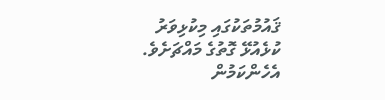ޤައުމުތަކުގައި މިކުޅިވަރު ކުޅެއުޅޭ ގޮތުގެ މައްޗަށެވެ. އެހެންކަމުން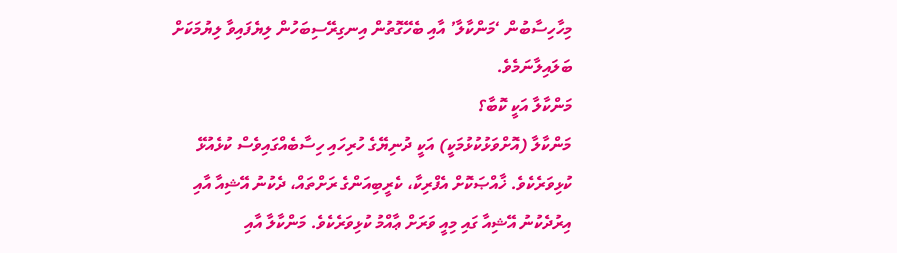މިހާހިސާބުން ‘މަންކާލާ’ އާއި ބެހޭގޮތުން އިނގިރޭސިބަހުން ލިޔެފައިވާ ލިޔުމަކަށް ބަލައިލާނަމެވެ.
މަންކާލާ އަކީ ކޮބާ؟
މަންކާލާ (އޮށްވަޅުކުޅުމަކީ) އަކީ ދުނިޔޭގެ ހުރިހައި ހިސާބެއްގައިވެސް ކުޅެއުޅޭ ކުޅިވަރެކެވެ. ޚާއްޞަކޮށް އެފްރިކާ، ކެރީބިއަންގެ ރަށްތައް، ދެކުނު އޭޝިއާ އާއި އިރުދެކުނު އޭޝިއާ ގައި މިއީ ވަރަށް ޢާއްމު ކުޅިވަރެކެވެ. މަންކާލާ އާއި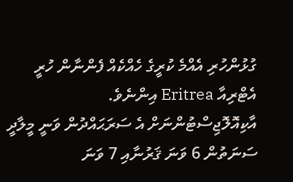ގުޅުންހުރި އެއްމެ ކުރީގެ ހެއްކެއް ފެންނާން ހުރީ އެޓްރިއާ Eritrea އިންނެވެ. އާކިއޮލޮޖިސްޓުންނަށް އެ ސަރަޙައްދުން ވަނީ މީލާދީ ސަނަތުން 6 ވަނަ ޤަރުނާއި 7 ވަނަ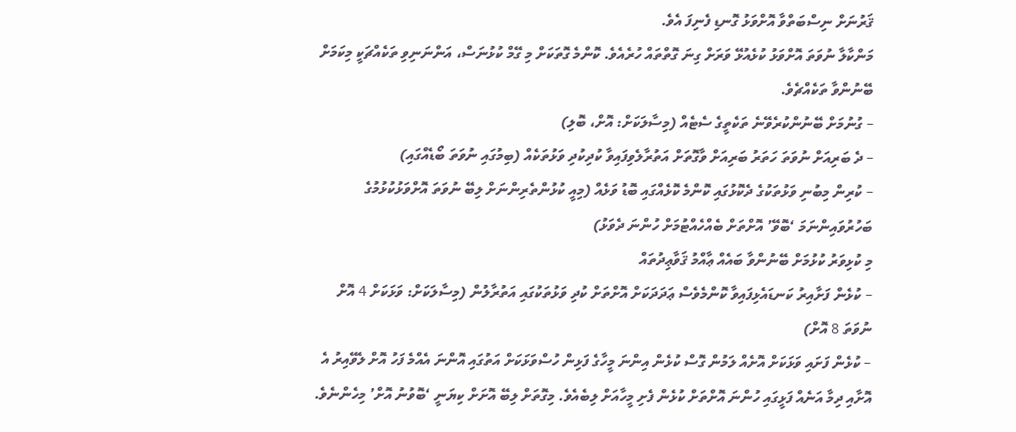ޤަރުނަށް ނިސްބަތްވާ އޮށްވަޅު ގޮނޑި ފެނިފަ އެވެ.
މަންކާލާ ނުވަތަ އޮށްވަޅު ކުޅެއުޅޭ ވަރަށް ގިނަ ގޮތްތައް ހުރެއެވެ. ކޮންމެ ގޮތަކަށް މި ގޭމް ކުޅުނަސް، އަންނަނިވި ތަކެއްޗަކީ މިކަމަށް ބޭނުންވާ ތަކެއްޗެވެ.
– ގުނުމަށް ބޭނުންކުރެވޭނެ ތަކެތީގެ ސެޓެއް (މިސާލަކަށް: އޮށް، ބޮލި)
– ދެ ބަރިއަށް ނުވަތަ ހަތަރު ބަރިއަށް ވާގޮތަށް އަތުރާލެވިފައިވާ ކުދިކުދި ވަޅުތަކެއް (ބިމުގައި ނުވަތަ ބޯޑެއްގައި)
– ކުރިން މިބުނި ވަޅުތަކުގެ ދެކޮޅުގައި ކޮންމެ ކޮޅެއްގައި ބޮޑު ވަޅެއް (މިއީ ކުޅުންތެރިންނަށް ލިބޭ ނުވަތަ އޮށްވަޅުކުޅުމުގެ ބަހުރުވައިންނަމަ ‘ބޮވޭ’ އޮށްތަށް ބެއްހެއްޓުމަށް ހުންނަ ދެވަޅު)
މި ކުޅިވަރު ކުޅުމަށް ބޭނުންވާ ބައެއް ޢާއްމު ޤަވާޢިދުތައް
– ކުޅެން ފަށާއިރު ކަނޑައެޅިފައިވާ ކޮންމެވެސް ޢަދަދަކަށް އޮށްތަށް ކުދި ވަޅުތަކުގައި އަތުރާލުން (މިސާލަކަށް: ވަޅަކަށް 4 އޮށް ނުވަތަ 8 އޮށް)
– ކުޅެން ފަށައި ވަޅަކަށް އޮށެއް ލަމުން ގޮސް ކުޅެން އިންނަ މީހާގެ ފަޅިން ހުސްވަޅަކަށް އަތުގައި އޮންނަ އެއްމެ ފަހު އޮށް ލެވޭއިރު އެ އޮށާއި ދިމާ އަނެއް ފަޅީގައި ހުންނަ އޮށްތަށް ކުޅެން ފެށި މީހާއަށް ލިބެއެވެ. މިގޮތަށް ލިބޭ އޮށަށް ކިޔަނީ ‘ބޮވުނު އޮށް’ މިހެންނެވެ.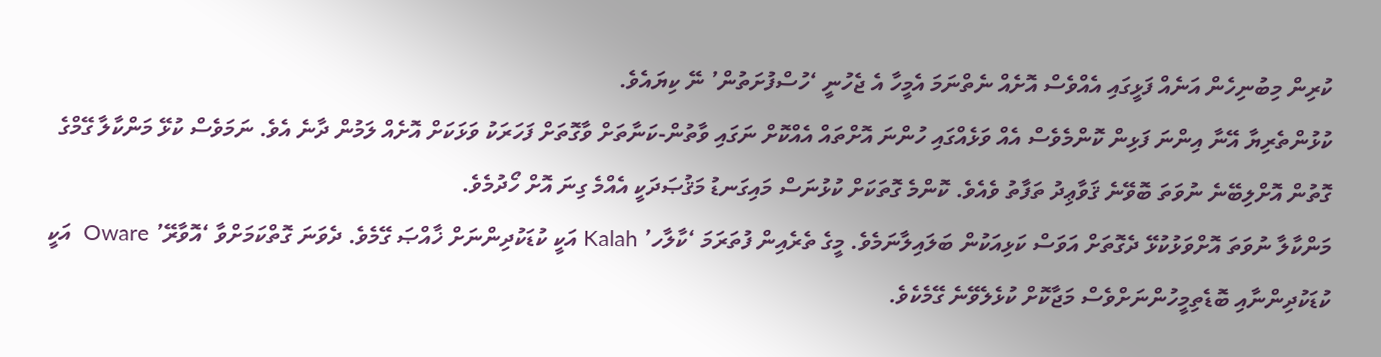ކުރިން މިބުނިހެން އަނެއް ފަޅީގައި އެއްވެސް އޮށެއް ނެތްނަމަ އެމީހާ އެ ޖެހުނީ ‘ހުސްފުށަތުން’ ނޭ ކިޔައެވެ.
ކުޅުންތެރިޔާ އޭނާ އިންނަ ފަޅިން ކޮންމެވެސް އެއް ވަޅެއްގައި ހުންނަ އޮށްތައް އެއްކޮށް ނަގައި ވާތުން-ކަނާތަށް ވާގޮތަށް ފަހަރަކު ވަޅަކަށް އޮށެއް ލަމުން ދާނެ އެވެ. ނަމަވެސް ކުޅޭ މަންކާލާ ގޭމްގެ ގޮތުން އޮށްލިބޭނެ ނުވަތަ ބޮވޭނެ ޤަވާޢިދު ތަފާތު ވެއެވެ. ކޮންމެ ގޮތަކަށް ކުޅުނަސް މައިގަނޑު މަޤުޞަދަކީ އެއްމެ ގިނަ އޮށް ހޯދުމެވެ.
މަންކާލާ ނުވަތަ އޮށްވަޅުކުޅޭ ދެގޮތަށް އަވަސް ކަޅިއަކުން ބަލައިލާނަމެވެ. މީގެ ތެރެއިން ފުތަރަމަ ‘ކާލާހ’ Kalah އަކީ ކުޑަކުދިންނަށް ޚާއްޞަ ގޭމެވެ. ދެވަނަ ގޮތްކަމަށްވާ ‘އޮވާރޭ’ Oware  އަކީ ކުޑަކުދިންނާއި ބޮޑެތިމީހުންނަށްވެސް މަޖާކޮށް ކުޅެލެވޭނެ ގޭމެކެވެ.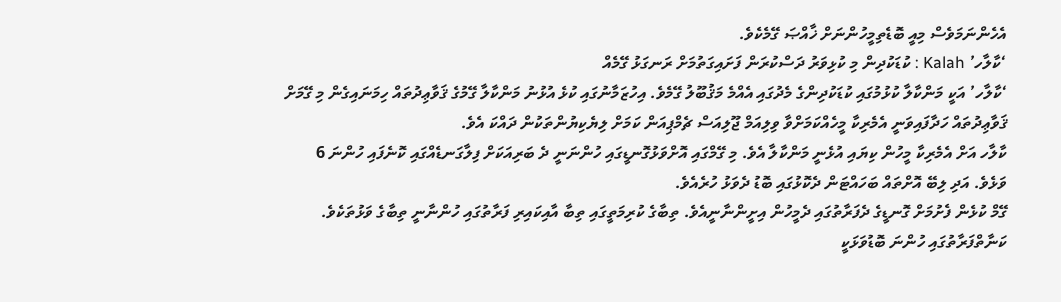އެހެންނަމަވެސް މިއީ ބޮޑެތިމީހުންނަށް ޚާއްޞަ ގޭމެކެވެ.
‘ކާލާހ’ Kalah : ކުޑަކުދިން މި ކުޅިވަރު ދަސްކުރަން ފަށައިގަތުމަށް ރަނގަޅު ގޭމެއް
‘ކާލާހ’ އަކީ މަންކާލާ ކުޅުމުގައި ކުޑަކުދިންގެ މެދުގައި އެއްމެ މަޤުބޫލު ގޭމެވެ. އިހުޒަމާނުގައި ކުޅެ އުޅުނު މަންކާލާ ގޭމުގެ ޤަވާޢިދުތައް ހިމަނައިގެން މި ގޭމަށް ޤަވާޢިދުތައް ހަދާފައިވަނީ އެމެރިކާ މީހެއްކަމަށްވާ ވިލިއަމް ޖޫލިއަސް ޗެމްޕިއަން ކަމަށް ލިޔެކިޔުންތަކުން ދައްކަ އެވެ.
ކާލާހ އަށް އެމެރިކާ މީހުން ކިޔައި އުޅެނީ މަންކާލާ އެވެ. މި ގޭމްގައި އޮށްވަޅުގޮނޑީގައި ހުންނަނީ ދެ ބަރިއަކަށް ފިލާގަނޑެއްގައި ކޮނެފައި ހުންނަ 6 ވަޅެވެ. އަދި ލިބޭ އޮށްތައް ބަހައްޓަން ދެކޮޅުގައި ބޮޑު ދެވަޅު ހުރެއެވެ.
ގޭމް ކުޅެން ފެށުމަށް ގޮނޑީގެ ދެފަރާތުގައި ދެމީހުން އިށީންނާނީއެވެ. ތިބާގެ ކުރިމަތީގައި ތިބާ އާއިކައިރި ފަރާތުގައި ހުންނާނީ ތިބާގެ ވަޅުތަކެވެ. ކަނާތްފަރާތުގައި ހުންނަ ބޮޑުވަޅަކީ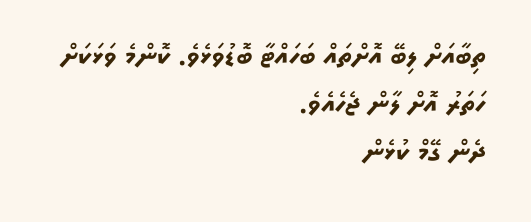ތިބާއަށް ލިބޭ އޮށްތައް ބަހައްޓާ ބޮޑުވަޅެވެ. ކޮންމެ ވަޅަކަށް ހަތަރު އޮށް ލާން ޖެހެއެވެ.
ދެން ގޭމް ކުޅެން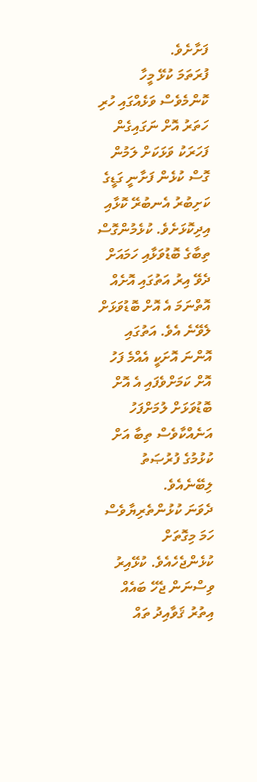ފަށާށެވެ.
ފުރަތަމަ ކުޅޭ މީހާ ކޮންމެވެސް ވަޅެއްގައި ހުރި ހަތަރު އޮށް ނަގައިގެން ފަހަރަކު ވަޅަކަށް ލަމުން ގޮސް ކުޅެން ފަށާނީ ގަޑީގެ ކަށިބުރު އެނބުރޭ ކޮޅާއި އިދިކޮޅަށެވެ. ކުޅެމުންގޮސް ތިބާގެ ބޮޑުވަޅާއި ހަމައަށް ދެވޭ އިރު އަތުގައި އޮށެއް އޮތްނަމަ އެ އޮށް ބޮޑުވަޅަށް ލެވޭނެ އެވެ. އަތުގައި އޮންނަ އޮށަކީ އެއްމެ ފަހު އޮށް ކަމަށްވެފައި އެ އޮށް ބޮޑުވަޅަށް ލުމަށްފަހު އަނެއްކާވެސް ތިބާ އަށް ކުޅުމުގެ ފުރުޞަތު ލިބޭނެއެވެ.
ދެވަނަ ކުޅުންތެރިޔާވެސް ހަމަ މިގޮތަށް ކުޅެންޖެހެއެވެ. ކުޅޭއިރު ވިސްނަން ޖެހޭ ބައެއް އިތުރު ޤަވާއިދު ތައް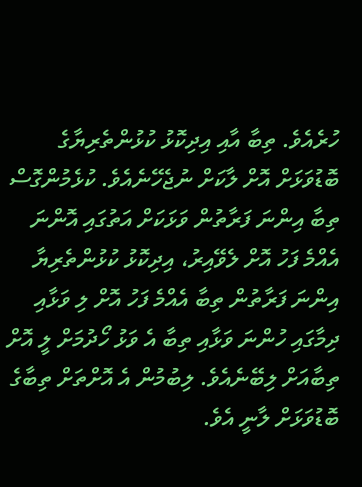ހުރެއެވެ. ތިބާ އާއި އިދިކޮޅު ކުޅުންތެރިޔާގެ ބޮޑުވަޅަށް އޮށް ލާކަށް ނުޖެހޭނެއެވެ. ކުޅެމުންގޮސް ތިބާ އިންނަ ފަރާތުން ވަޅަކަށް އަތުގައި އޮންނަ އެއްމެ ފަހު އޮށް ލެވޭއިރު، އިދިކޮޅު ކުޅުންތެރިޔާ އިންނަ ފަރާތުން ތިބާ އެއްމެ ފަހު އޮށް ލި ވަޅާއި ދިމާގައި ހުންނަ ވަޅާއި ތިބާ އެ ވަޅު ހޯދުމަށް ލީ އޮށް ތިބާއަށް ލިބޭނެއެވެ. ލިބުމުން އެ އޮށްތަށް ތިބާގެ ބޮޑުވަޅަށް ލާނީ އެވެ.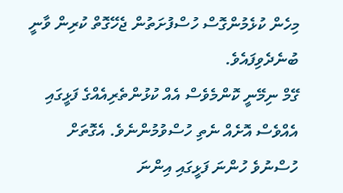މިހެން ކުޅެމުންގޮސް ހުސްފުށަތުން ޖެހޭގޮތް ކުރިން ވާނީ ބުނެދެވިފައެވެ.
ގޭމް ނިމޭނީ ކޮންމެވެސް އެއް ކުޅުންތެރިއެއްގެ ފަޅީގައި އެއްވެސް އޮށެއް ނެތި ހުސްވުމުންނެވެ. އެގޮތަށް ހުސްނުވެ ހުންނަ ފަޅީގައި އިންނަ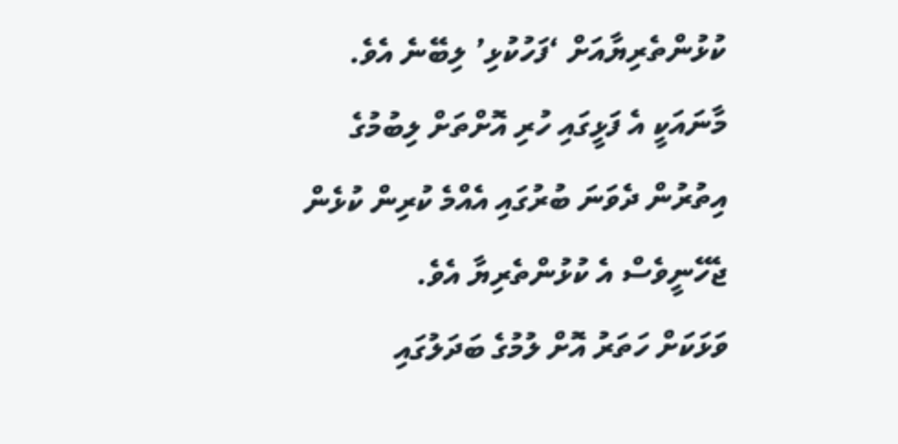ކުޅުންތެރިޔާއަށް ‘ފަހުކުޅި’ ލިބޭނެ އެވެ. މާނައަކީ އެ ފަޅީގައި ހުރި އޮށްތަށް ލިބުމުގެ އިތުރުން ދެވަނަ ބުރުގައި އެއްމެ ކުރިން ކުޅެން ޖެހޭނީވެސް އެ ކުޅުންތެރިޔާ އެވެ.
ވަޅަކަށް ހަތަރު އޮށް ލުމުގެ ބަދަލުގައި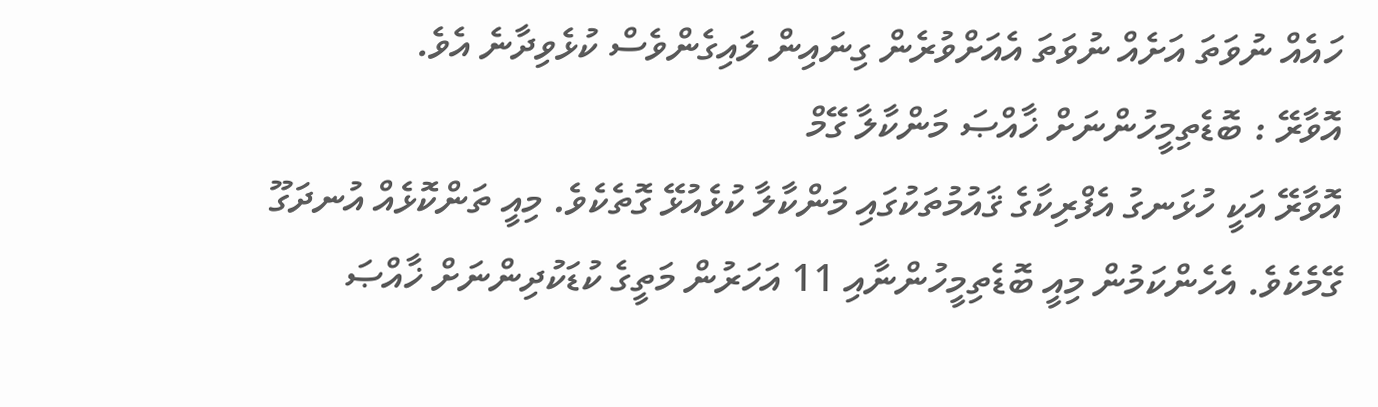ހައެއް ނުވަތަ އަށެއް ނުވަތަ އެއަށްވުރެން ގިނައިން ލައިގެންވެސް ކުޅެވިދާނެ އެވެ.
އޮވާރޭ : ބޮޑެތިމީހުންނަށް ޚާއްޞަ މަންކާލާ ގޭމް
އޮވާރޭ އަކީ ހުޅަނގު އެފްރިކާގެ ޤައުމުތަކުގައި މަންކާލާ ކުޅެއުޅޭ ގޮތެކެވެ. މިއީ ތަންކޮޅެއް އުނދަގޫ ގޭމެކެވެ. އެހެންކަމުން މިއީ ބޮޑެތިމީހުންނާއި 11 އަހަރުން މަތީގެ ކުޑަކުދިންނަށް ޚާއްޞަ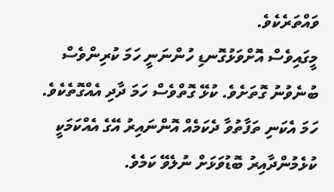ވައްތަރެކެވެ.
މީގައިވެސް އޮށްވަޅުގޮނޑި ހުންނަނީ ހަމަ ކުރިންވެސް ބުނެވުނު ގޮތަށެވެ. ކުޅޭ ގޮތްވެސް ހަމަ ދާދި އެއްގޮތެކެވެ.
ހަމަ އެކަނި ތަފާތުވާ ދެކަމެއް އޮންނައިރު އޭގެ އެއްކަމަކީ ކުޅެމުންދާއިރު ބޮޑުވަޅަށް ނުލެވޭ ކަމެވެ.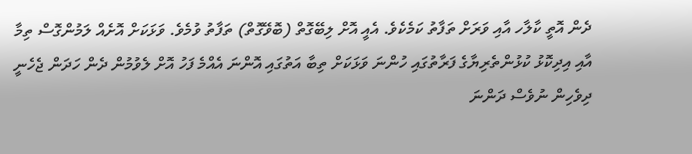ދެން އޮތީ ކާލާހ އާއި ވަރަށް ތަފާތު ކަމެކެވެ. އެއީ އޮށް ލިބޭގޮތް (ބޮވޭގޮތް) ތަފާތު ވުމެވެ. ވަޅަކަށް އޮށެއް ލަމުންގޮސް ތިމާ އާއި އިދިކޮޅު ކުޅުންތެރިޔާގެ ފަރާތުގައި ހުންނަ ވަޅަކަށް ތިބާ އަތުގައި އޮންނަ އެއްމެ ފަހު އޮށް ލެވުމުން ދެން ހަދަން ޖެހެނީ ދިވެހިން ނުވެސް ދަންނަ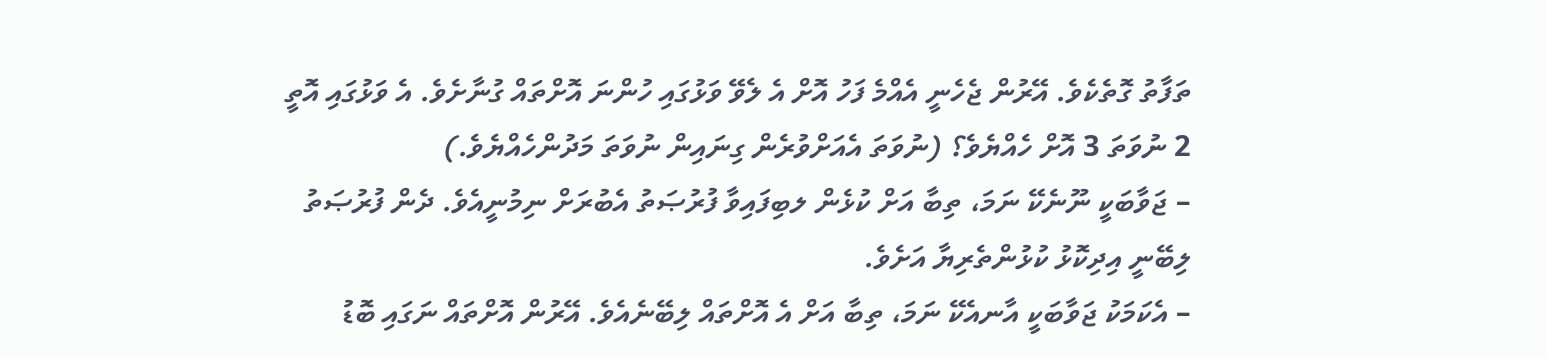ތަފާތު ގޮތެކެވެ. އޭރުން ޖެހެނީ އެއްމެ ފަހު އޮށް އެ ލެވޭ ވަޅުގައި ހުންނަ އޮށްތައް ގުނާށެވެ. އެ ވަޅުގައި އޮތީ 2 ނުވަތަ 3 އޮށް ހެއްޔެވެ؟ (ނުވަތަ އެއަށްވުރެން ގިނައިން ނުވަތަ މަދުންހެއްޔެވެ.)
– ޖަވާބަކީ ނޫނެކޭ ނަމަ، ތިބާ އަށް ކުޅެން ލބިފައިވާ ފުރުޞަތު އެބުރަށް ނިމުނީއެވެ. ދެން ފުރުޞަތު ލިބޭނީ އިދިކޮޅު ކުޅުންތެރިޔާ އަށެވެ.
– އެކަމަކު ޖަވާބަކީ އާނއެކޭ ނަމަ، ތިބާ އަށް އެ އޮށްތައް ލިބޭނެއެވެ. އޭރުން އޮށްތައް ނަގައި ބޮޑު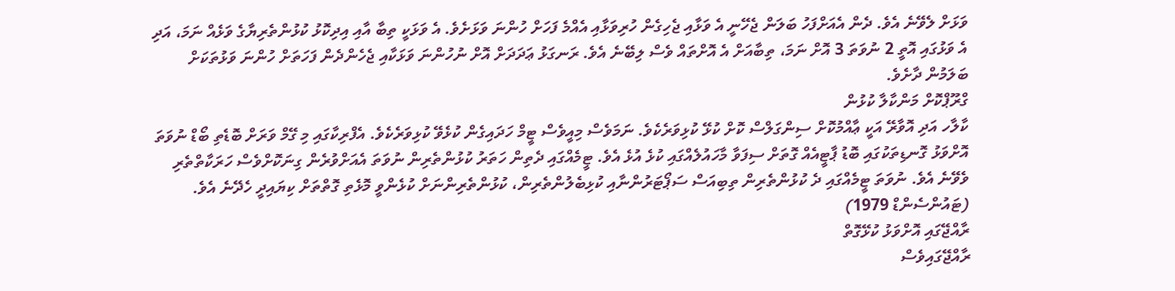ވަޅަށް ލެވޭނެ އެވެ. ދެން އެއަށްފަހު ބަލަން ޖެހޭނީ އެ ވަޅާއި ޖެހިގެން ހުރިވަޅާއި އެއްމެ ފަހަށް ހުންނަ ވަޅަށެވެ. އެ ވަޅަކީ ތިބާ އާއި އިދިކޮޅު ކުޅުންތެރިޔާގެ ވަޅެއް ނަމަ، އަދި އެ ވަޅުގައި އޮތީ 2 ނުވަތަ 3 އޮށް ނަމަ، ތިބާއަށް އެ އޮށްތައް ވެސް ލިބޭނެ އެވެ. ރަނގަޅު ޢަދަދަށް އޮށް ނުހުންނަ ވަޅަކާއި ޖެހެންދެން ފަހަތަށް ހުންނަ ވަޅުތަކަށް ބަލަމުން ދާށެވެ.
ގްރޫޕްކޮށް މަންކާލާ ކުޅުން
ކާލާހ އަދި އޮވާރޭ އަކީ ޢާއްމުކޮށް ސިންގަލްސް ކޮށް ކުޅޭ ކުޅިވަރެކެވެ. ނަމަވެސް މިއީވެސް ޓީމް ހަދައިގެން ކުޅެވޭ ކުޅިވަރެކެވެ. އެފްރިކާގައި މި ގޭމް ވަރަށް ބޮޑެތި ބޯޑް ނުވަތަ އޮށްވަޅު ގޮނޑިތަކުގައި ބޮޑު ޕާޓީއެއް ގޮތަށް ސިފަވާ މާހައުލެއްގައި ކުޅެ އުޅެ އެވެ. ޓީމެއްގައި ދެތިން ހަތަރު ކުޅުންތެރިން ނުވަތަ އެއަށްވުރެން ގިނަކޮށްވެސް ހަރަކާތްތެރި ވެވޭނެ އެވެ. ނުވަތަ ޓީމެއްގައި ދެ ކުޅުންތެރިން ތިބިއަސް ސަޕޯޓަރުންނާއި ކުޅިބެލުންތެރިން، ކުޅުންތެރިންނަށް ކުޅެންވީ މޮޅެތި ގޮތްތަށް ކިޔައިދީ ހެދޭނެ އެވެ. (ޓައުންސެންޑް 1979)
ރާއްޖޭގައި އޮށްވަޅު ކުޅޭގޮތް
ރާއްޖޭގައިވެސް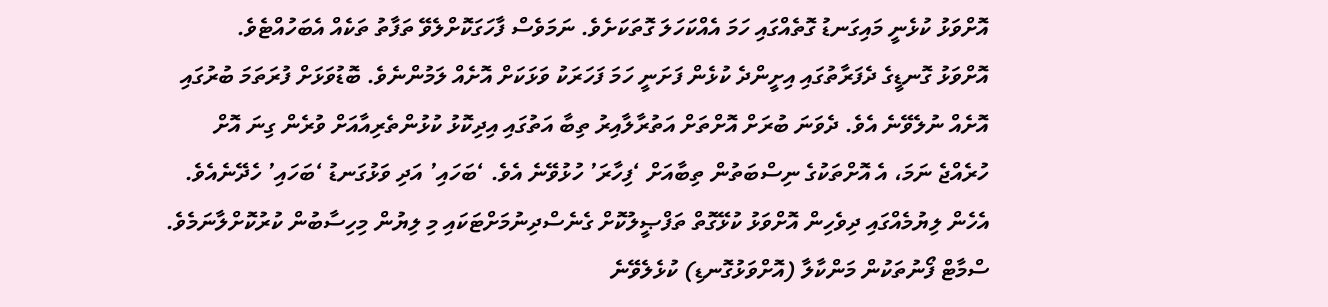އޮށްވަޅު ކުޅެނީ މައިގަނޑު ގޮތެއްގައި ހަމަ އެއްކަހަލަ ގޮތަކަށެވެ. ނަމަވެސް ފާހަގަކޮށްލެވޭ ތަފާތު ތަކެއް އެބަހުއްޓެވެ.
އޮށްވަޅު ގޮނޑީގެ ދެފަރާތުގައި އިށީންދެ ކުޅެން ފަށަނީ ހަމަ ފަހަރަކު ވަޅަކަށް އޮށެއް ލަމުންނެވެ. ބޮޑުވަޅަށް ފުރަތަމަ ބުރުގައި އޮށެއް ނުލެވޭނެ އެވެ. ދެވަނަ ބުރަށް އޮށްތަށް އަތުރާލާއިރު ތިބާ އަތުގައި އިދިކޮޅު ކުޅުންތެރިއާއަށް ވުރެން ގިނަ އޮށް ހުރެއްޖެ ނަމަ، އެ އޮށްތަކުގެ ނިސްބަތުން ތިބާއަށް ‘ފިހާރަ’ ހުޅުވޭނެ އެވެ. ‘ބަހައި’ އަދި ވަޅުގަނޑު ‘ބަހައި’ ހެދޭނެއެވެ. އެހެން ލިޔުމެއްގައި ދިވެހިން އޮށްވަޅު ކުޅޭގޮތް ތަފްޞީލުކޮށް ގެނެސްދިނުމަށްޓަކައި މި ލިޔުން މިހިސާބުން ކުރުކޮށްލާނަމެވެ.
ސްމާޓް ފޯނުތަކުން މަންކާލާ (އޮށްވަޅުގޮނޑި) ކުޅެލެވޭނެ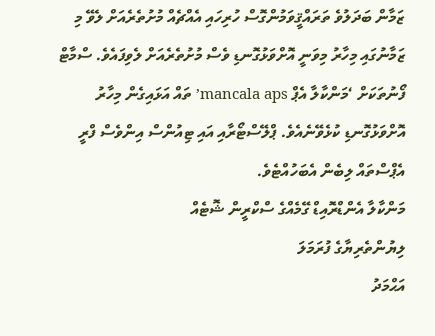ޒަމާން ބަދަލުވެ ތަރައްޤީވަމުންގޮސް ހުރިހައި އެއްޗެއް މުށުތެރެއަށް ލެވޭ މި ޒަމާނުގައި މިހާރު މިވަނީ އޮށްވަޅުގޮނޑި ވެސް މުށުތެރެއަށް ލެވިފައެވެ. ސްމާޓް ފޯނުތަކަށް ‘މަންކާލާ އެޕް mancala aps’ ތައް އަޅައިގެން މިހާރު އޮށްވަޅުގޮނޑި ކުޅެވޭނެއެވެ. ޕްލޭސްޓޯރާއި އައި ޓިއުންސް އިންވެސް ފްރީ އެޕްސްތައް ލިބެން އެބަހުއްޓެވެ.
މަންކާލާ އެންޑްރޮއިޑް ގޭމެއްގެ ސްކްރީން ޝޮޓެއް
ލިޔުންތެރިޔާގެ ފުރަމަލަ
އަޙްމަދު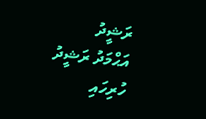ރަޝީދު
އަޙްމަދު ރަޝީދު
ހުރިހައި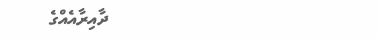ދާއިރާއެއްގެ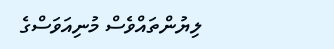ލިޔުންތައްވެސް މުނިއަވަސްގެ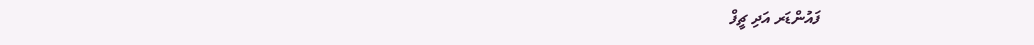ފައުންޑަރ އަދި ޗީފް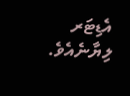އެޑިޓަރ ލިޔާނެއެވެ.